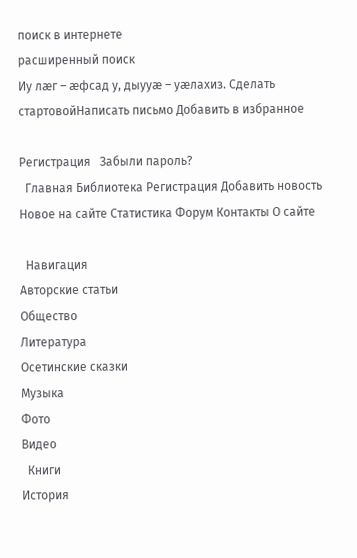поиск в интернете
расширенный поиск
Иу лæг – æфсад у, дыууæ – уæлахиз. Сделать стартовойНаписать письмо Добавить в избранное

Регистрация   Забыли пароль?
  Главная Библиотека Регистрация Добавить новость Новое на сайте Статистика Форум Контакты О сайте

  Навигация
Авторские статьи
Общество
Литература
Осетинские сказки
Музыка
Фото
Видео
  Книги
История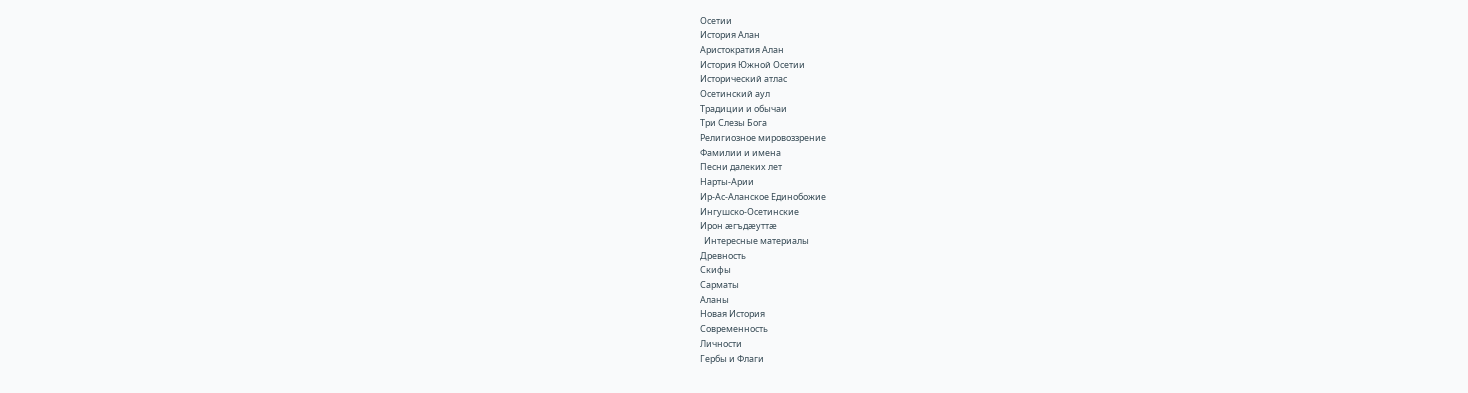Осетии
История Алан
Аристократия Алан
История Южной Осетии
Исторический атлас
Осетинский аул
Традиции и обычаи
Три Слезы Бога
Религиозное мировоззрение
Фамилии и имена
Песни далеких лет
Нарты-Арии
Ир-Ас-Аланское Единобожие
Ингушско-Осетинские
Ирон æгъдæуттæ
  Интересные материалы
Древность
Скифы
Сарматы
Аланы
Новая История
Современность
Личности
Гербы и Флаги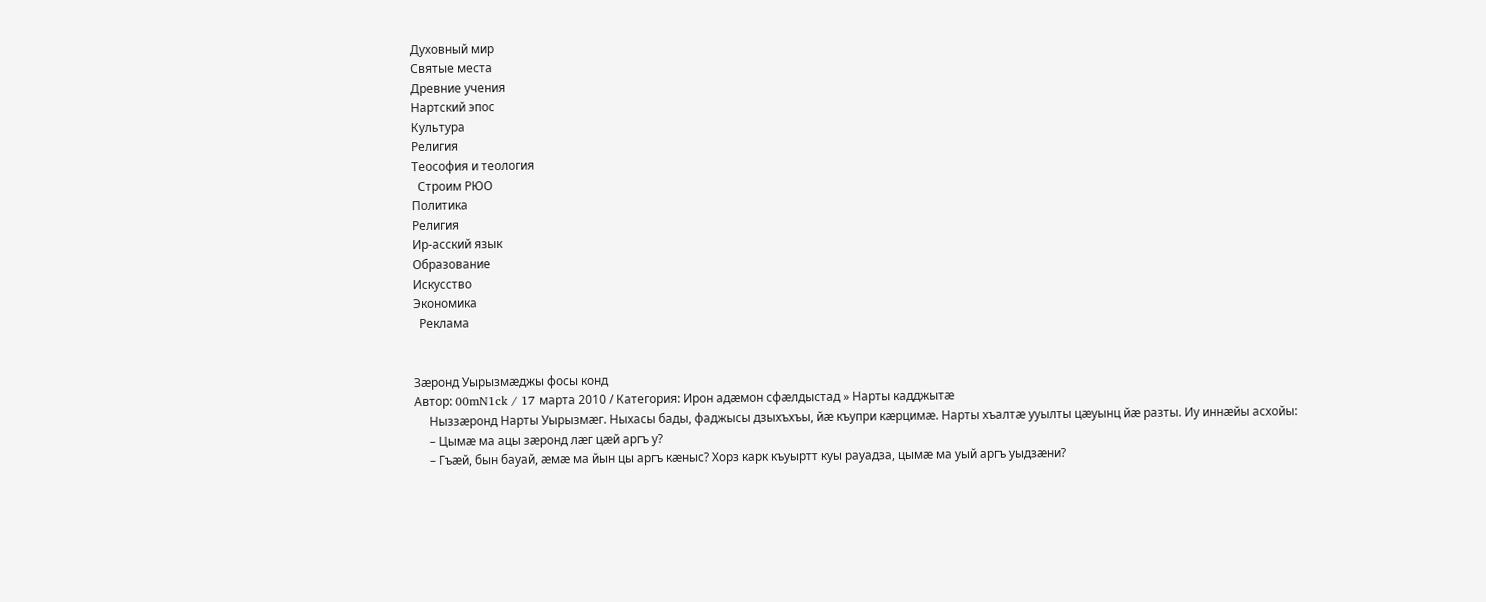Духовный мир
Святые места
Древние учения
Нартский эпос
Культура
Религия
Теософия и теология
  Строим РЮО
Политика
Религия
Ир-асский язык
Образование
Искусство
Экономика
  Реклама


Зæронд Уырызмæджы фосы конд
Автор: 00mN1ck / 17 марта 2010 / Категория: Ирон адæмон сфæлдыстад » Нарты кадджытæ
     Ныззæронд Нарты Уырызмæг. Ныхасы бады, фаджысы дзыхъхъы, йæ къупри кæрцимæ. Нарты хъалтæ ууылты цæуынц йæ разты. Иу иннæйы асхойы:
     – Цымæ ма ацы зæронд лæг цæй аргъ у?
     – Гъæй, бын бауай, æмæ ма йын цы аргъ кæныс? Хорз карк къуыртт куы рауадза, цымæ ма уый аргъ уыдзæни?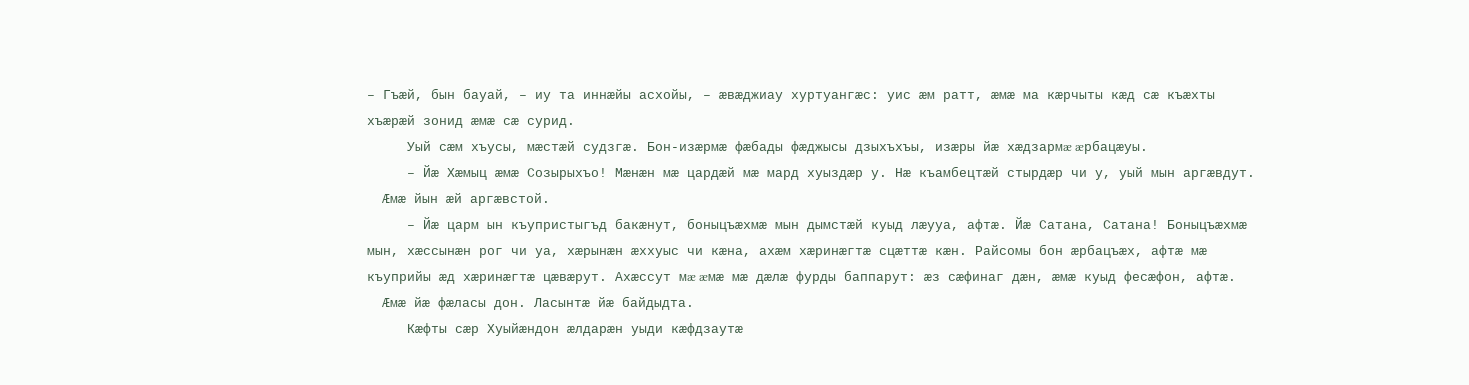– Гъæй, бын бауай, – иу та иннæйы асхойы, – æвæджиау хуртуангæс: уис æм ратт, æмæ ма кæрчыты кæд сæ къæхты хъæрæй зонид æмæ сæ сурид.
     Уый сæм хъусы, мæстæй судзгæ. Бон-изæрмæ фæбады фæджысы дзыхъхъы, изæры йæ хæдзармæ æрбацæуы.
     – Йæ Хæмыц æмæ Созырыхъо! Мæнæн мæ цардæй мæ мард хуыздæр у. Нæ къамбецтæй стырдæр чи у, уый мын аргæвдут.
     Æмæ йын æй аргæвстой.
     – Йæ царм ын къупристыгъд бакæнут, боныцъæхмæ мын дымстæй куыд лæууа, афтæ. Йæ Сатана, Сатана! Боныцъæхмæ мын, хæссынæн рог чи уа, хæрынæн æххуыс чи кæна, ахæм хæринæгтæ сцæттæ кæн. Райсомы бон æрбацъæх, афтæ мæ къуприйы æд хæринæгтæ цæвæрут. Ахæссут мæ æмæ мæ дæлæ фурды баппарут: æз сæфинаг дæн, æмæ куыд фесæфон, афтæ.
     Æмæ йæ фæласы дон. Ласынтæ йæ байдыдта.
     Кæфты сæр Хуыйæндон æлдарæн уыди кæфдзаутæ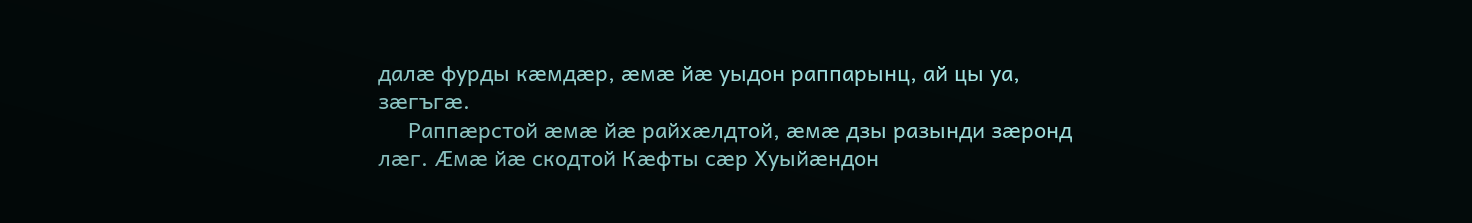далæ фурды кæмдæр, æмæ йæ уыдон раппарынц, ай цы уа, зæгъгæ.
     Раппæрстой æмæ йæ райхæлдтой, æмæ дзы разынди зæронд лæг. Æмæ йæ скодтой Кæфты сæр Хуыйæндон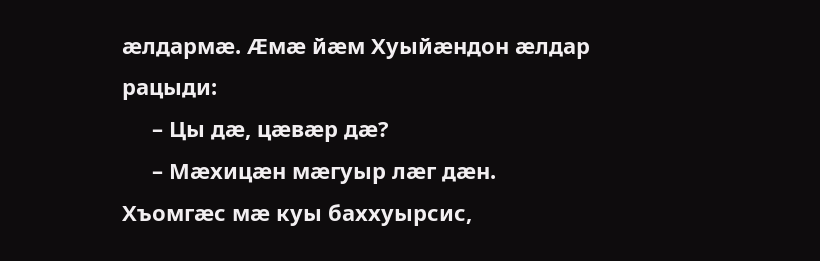æлдармæ. Æмæ йæм Хуыйæндон æлдар рацыди:
     – Цы дæ, цæвæр дæ?
     – Мæхицæн мæгуыр лæг дæн. Хъомгæс мæ куы баххуырсис,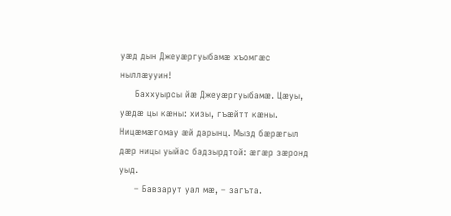уæд дын Джеуæргуыбамæ хъомгæс ныллæууин!
     Баххуырсы йæ Джеуæргуыбамæ. Цæуы, уæдæ цы кæны: хизы, гъæйтт кæны. Ницæмæгомау æй дарынц. Мызд бæрæгыл дæр ницы уыйас бадзырдтой: æгæр зæронд уыд.
     – Бавзарут уал мæ, – загъта.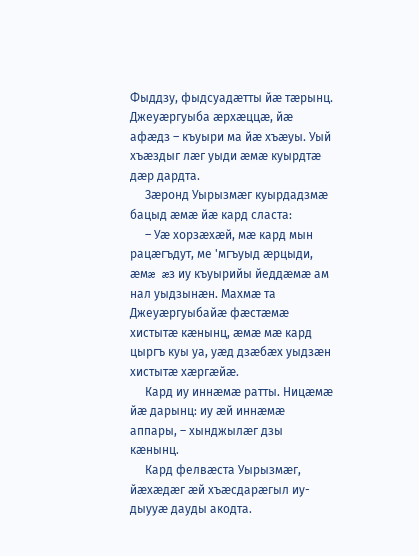Фыддзу, фыдсуадæтты йæ тæрынц. Джеуæргуыба æрхæццæ, йæ афæдз – къуыри ма йæ хъæуы. Уый хъæздыг лæг уыди æмæ куырдтæ дæр дардта.
     Зæронд Уырызмæг куырдадзмæ бацыд æмæ йæ кард сласта:
     – Уæ хорзæхæй, мæ кард мын рацæгъдут, ме 'мгъуыд æрцыди, æмæ æз иу къуырийы йеддæмæ ам нал уыдзынæн. Махмæ та Джеуæргуыбайæ фæстæмæ хистытæ кæнынц, æмæ мæ кард цыргъ куы уа, уæд дзæбæх уыдзæн хистытæ хæргæйæ.
     Кард иу иннæмæ ратты. Ницæмæ йæ дарынц: иу æй иннæмæ аппары, – хынджылæг дзы кæнынц.
     Кард фелвæста Уырызмæг, йæхæдæг æй хъæсдарæгыл иу-дыууæ дауды акодта.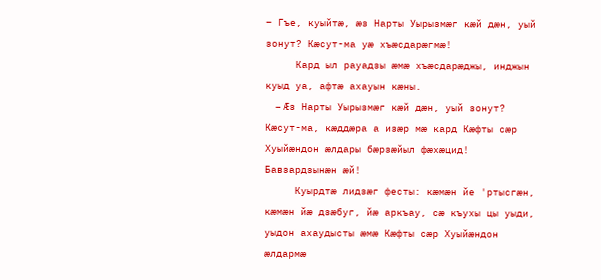– Гъе, куыйтæ, æз Нарты Уырызмæг кæй дæн, уый зонут? Кæсут-ма уæ хъæсдарæгмæ!
     Кард ыл рауадзы æмæ хъæсдарæджы, инджын куыд уа, афтæ ахауын кæны.
     – Æз Нарты Уырызмæг кæй дæн, уый зонут? Кæсут-ма, кæддæра а изæр мæ кард Кæфты сæр Хуыйæндон æлдары бæрзæйыл фæхæцид! Бавзардзынæн æй!
     Куырдтæ лидзæг фесты: кæмæн йе 'ртысгæн, кæмæн йæ дзæбуг, йæ аркъау, сæ къухы цы уыди, уыдон ахаудысты æмæ Кæфты сæр Хуыйæндон æлдармæ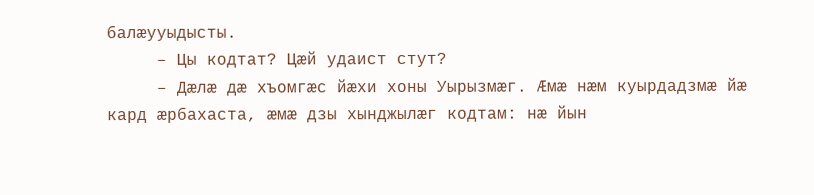балæууыдысты.
     – Цы кодтат? Цæй удаист стут?
     – Дæлæ дæ хъомгæс йæхи хоны Уырызмæг. Æмæ нæм куырдадзмæ йæ кард æрбахаста, æмæ дзы хынджылæг кодтам: нæ йын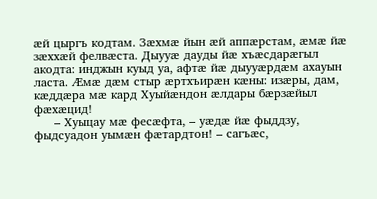æй цыргъ кодтам. Зæхмæ йын æй аппæрстам, æмæ йæ зæххæй фелвæста. Дыууæ дауды йæ хъæсдарæгыл акодта: инджын куыд уа, афтæ йæ дыууæрдæм ахауын ласта. Æмæ дæм стыр æртхъирæн кæны: изæры, дам, кæддæра мæ кард Хуыйæндон æлдары бæрзæйыл фæхæцид!
     – Хуыцау мæ фесæфта, – уæдæ йæ фыддзу, фыдсуадон уымæн фæтардтон! – сагъæс,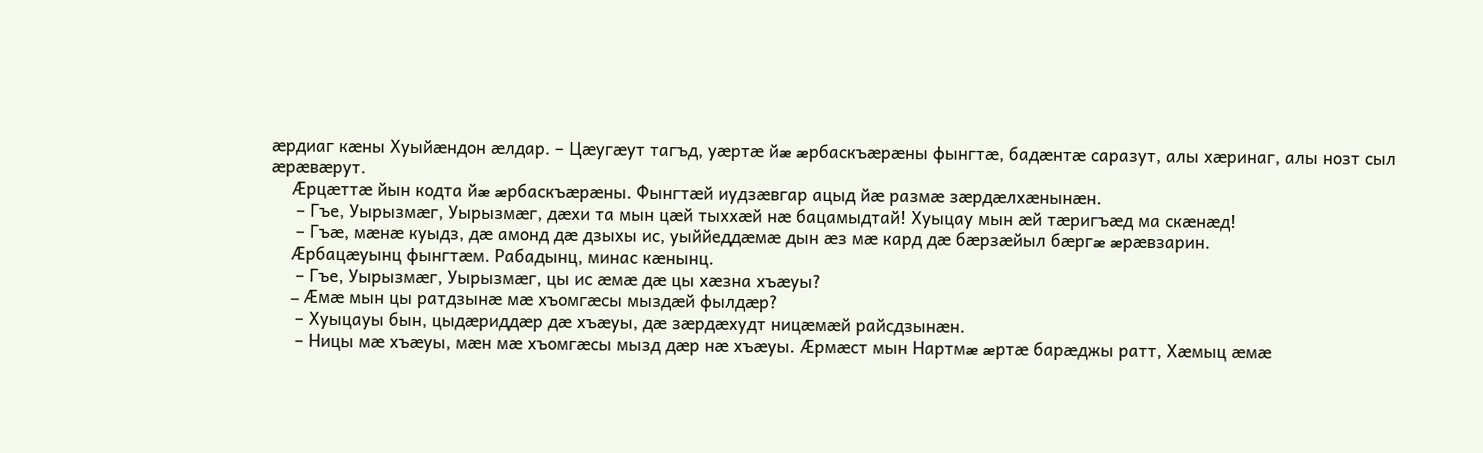æрдиаг кæны Хуыйæндон æлдар. – Цæугæут тагъд, уæртæ йæ æрбаскъæрæны фынгтæ, бадæнтæ саразут, алы хæринаг, алы нозт сыл æрæвæрут.
     Æрцæттæ йын кодта йæ æрбаскъæрæны. Фынгтæй иудзæвгар ацыд йæ размæ зæрдæлхæнынæн.
     – Гъе, Уырызмæг, Уырызмæг, дæхи та мын цæй тыххæй нæ бацамыдтай! Хуыцау мын æй тæригъæд ма скæнæд!
     – Гъæ, мæнæ куыдз, дæ амонд дæ дзыхы ис, уыййеддæмæ дын æз мæ кард дæ бæрзæйыл бæргæ æрæвзарин.
     Æрбацæуынц фынгтæм. Рабадынц, минас кæнынц.
     – Гъе, Уырызмæг, Уырызмæг, цы ис æмæ дæ цы хæзна хъæуы?
     – Æмæ мын цы ратдзынæ мæ хъомгæсы мыздæй фылдæр?
     – Хуыцауы бын, цыдæриддæр дæ хъæуы, дæ зæрдæхудт ницæмæй райсдзынæн.
     – Ницы мæ хъæуы, мæн мæ хъомгæсы мызд дæр нæ хъæуы. Æрмæст мын Нартмæ æртæ барæджы ратт, Хæмыц æмæ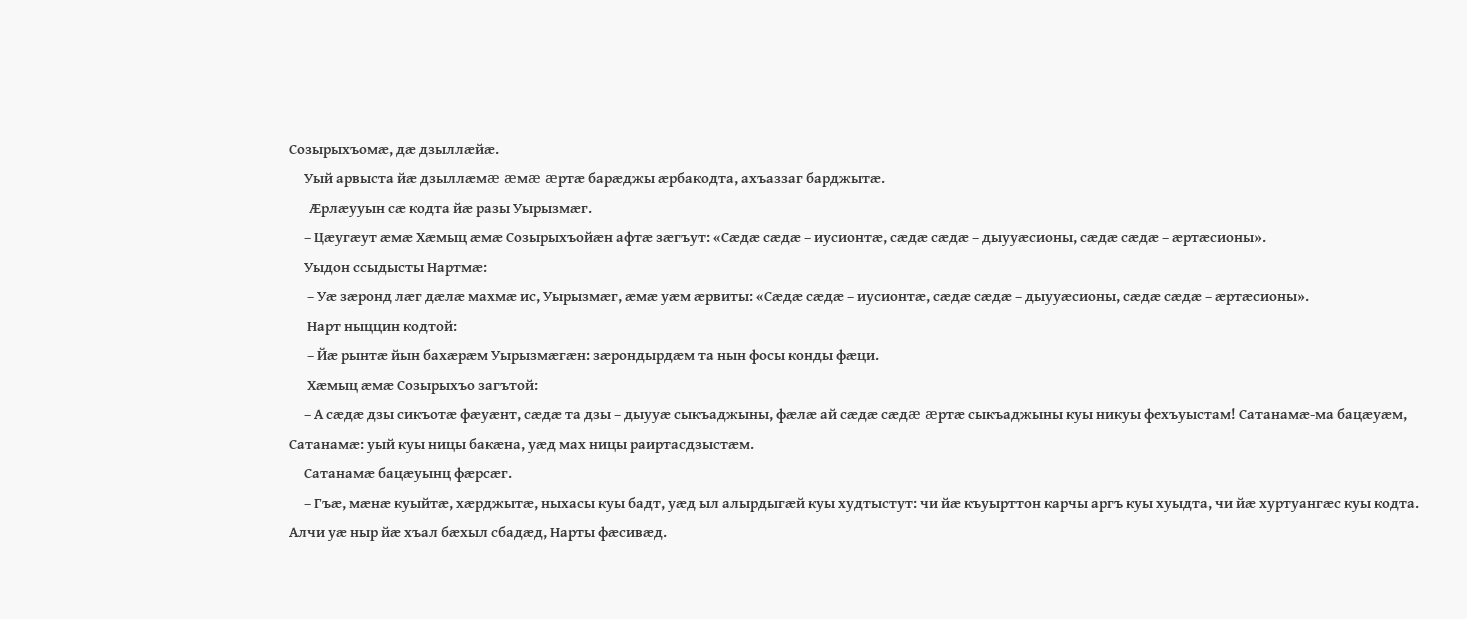Созырыхъомæ, дæ дзыллæйæ.
     Уый арвыста йæ дзыллæмæ æмæ æртæ барæджы æрбакодта, ахъаззаг барджытæ.
     Æрлæууын сæ кодта йæ разы Уырызмæг.
     – Цæугæут æмæ Хæмыц æмæ Созырыхъойæн афтæ зæгъут: «Сæдæ сæдæ – иусионтæ, сæдæ сæдæ – дыууæсионы, сæдæ сæдæ – æртæсионы».
     Уыдон ссыдысты Нартмæ:
      – Уæ зæронд лæг дæлæ махмæ ис, Уырызмæг, æмæ уæм æрвиты: «Сæдæ сæдæ – иусионтæ, сæдæ сæдæ – дыууæсионы, сæдæ сæдæ – æртæсионы».
      Нарт ныццин кодтой:
      – Йæ рынтæ йын бахæрæм Уырызмæгæн: зæрондырдæм та нын фосы конды фæци.
      Хæмыц æмæ Созырыхъо загътой:
     – А сæдæ дзы сикъотæ фæуæнт, сæдæ та дзы – дыууæ сыкъаджыны, фæлæ ай сæдæ сæдæ æртæ сыкъаджыны куы никуы фехъуыстам! Сатанамæ-ма бацæуæм, Сатанамæ: уый куы ницы бакæна, уæд мах ницы раиртасдзыстæм.
     Сатанамæ бацæуынц фæрсæг.
     – Гъæ, мæнæ куыйтæ, хæрджытæ, ныхасы куы бадт, уæд ыл алырдыгæй куы худтыстут: чи йæ къуырттон карчы аргъ куы хуыдта, чи йæ хуртуангæс куы кодта. Алчи уæ ныр йæ хъал бæхыл сбадæд, Нарты фæсивæд.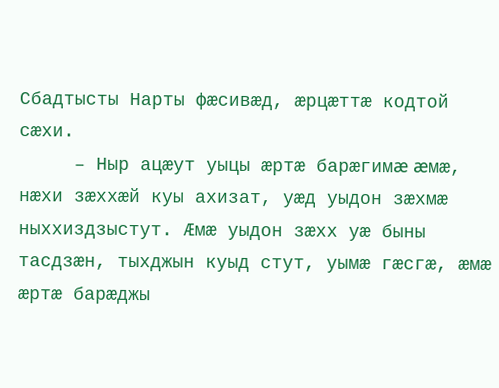Сбадтысты Нарты фæсивæд, æрцæттæ кодтой сæхи.
     – Ныр ацæут уыцы æртæ барæгимæ æмæ, нæхи зæххæй куы ахизат, уæд уыдон зæхмæ ныххиздзыстут. Æмæ уыдон зæхх уæ быны тасдзæн, тыхджын куыд стут, уымæ гæсгæ, æмæ æртæ барæджы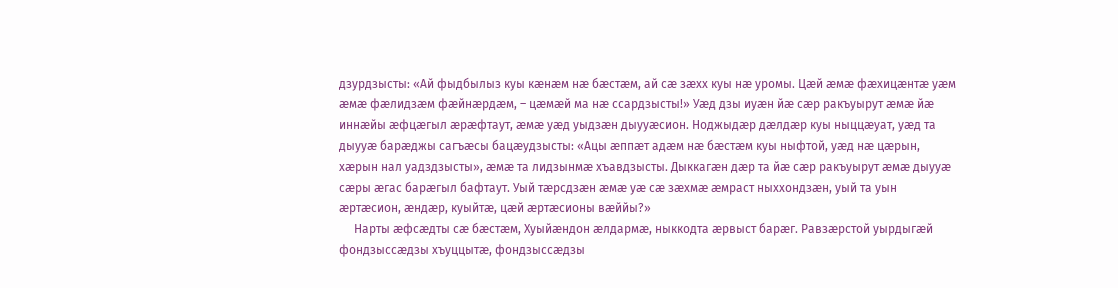дзурдзысты: «Ай фыдбылыз куы кæнæм нæ бæстæм, ай сæ зæхх куы нæ уромы. Цæй æмæ фæхицæнтæ уæм æмæ фæлидзæм фæйнæрдæм, – цæмæй ма нæ ссардзысты!» Уæд дзы иуæн йæ сæр ракъуырут æмæ йæ иннæйы æфцæгыл æрæфтаут, æмæ уæд уыдзæн дыууæсион. Ноджыдæр дæлдæр куы ныццæуат, уæд та дыууæ барæджы сагъæсы бацæудзысты: «Ацы æппæт адæм нæ бæстæм куы ныфтой, уæд нæ цæрын, хæрын нал уадздзысты», æмæ та лидзынмæ хъавдзысты. Дыккагæн дæр та йæ сæр ракъуырут æмæ дыууæ сæры æгас барæгыл бафтаут. Уый тæрсдзæн æмæ уæ сæ зæхмæ æмраст ныххондзæн, уый та уын æртæсион, æндæр, куыйтæ, цæй æртæсионы вæййы?»
     Нарты æфсæдты сæ бæстæм, Хуыйæндон æлдармæ, ныккодта æрвыст барæг. Равзæрстой уырдыгæй фондзыссæдзы хъуццытæ, фондзыссæдзы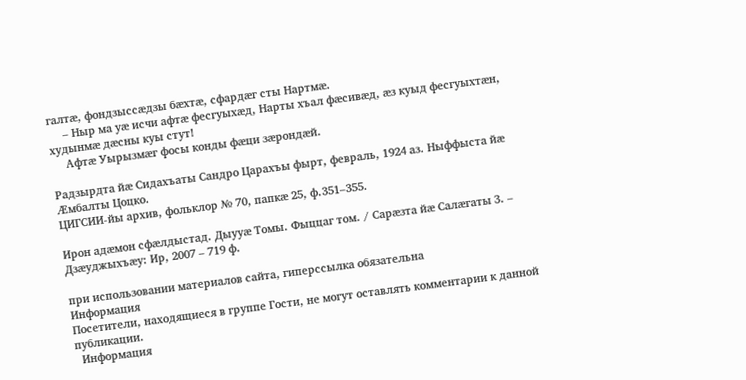галтæ, фондзыссæдзы бæхтæ, сфардæг сты Нартмæ.
     – Ныр ма уæ исчи афтæ фесгуыхæд, Нарты хъал фæсивæд, æз куыд фесгуыхтæн, худынмæ дæсны куы стут!
     Афтæ Уырызмæг фосы конды фæци зæрондæй.

Радзырдта йæ Сидахъаты Сандро Царахъы фырт, февраль, 1924 аз. Ныффыста йæ Æмбалты Цоцко.
ЦИГСИИ-йы архив, фольклор № 70, папкæ 25, ф.351–355.

Ирон адæмон сфæлдыстад. Дыууæ Томы. Фыццаг том. / Сарæзта йæ Салæгаты З. – Дзæуджыхъæу: Ир, 2007 – 719 ф.

при использовании материалов сайта, гиперссылка обязательна
Информация
Посетители, находящиеся в группе Гости, не могут оставлять комментарии к данной публикации.
  Информация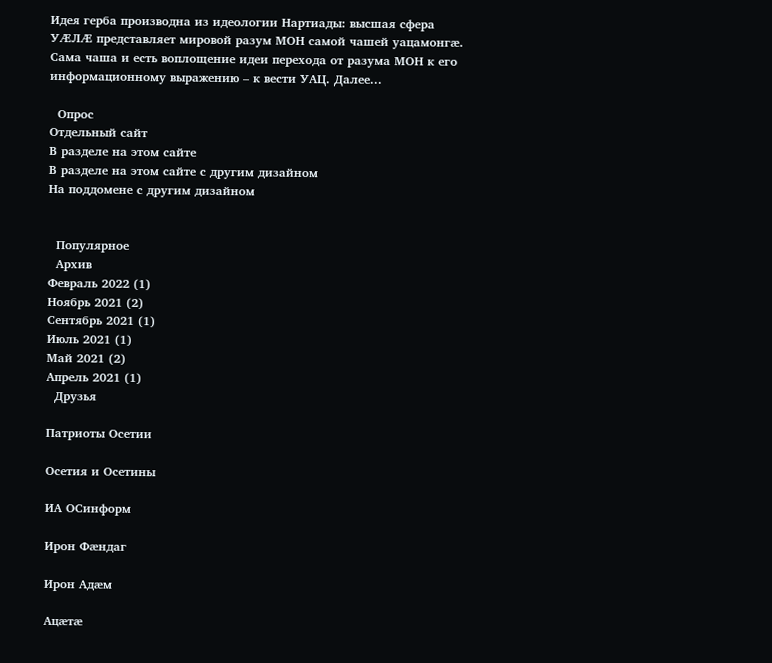Идея герба производна из идеологии Нартиады: высшая сфера УÆЛÆ представляет мировой разум МОН самой чашей уацамонгæ. Сама чаша и есть воплощение идеи перехода от разума МОН к его информационному выражению – к вести УАЦ. Далее...

  Опрос
Отдельный сайт
В разделе на этом сайте
В разделе на этом сайте с другим дизайном
На поддомене с другим дизайном


  Популярное
  Архив
Февраль 2022 (1)
Ноябрь 2021 (2)
Сентябрь 2021 (1)
Июль 2021 (1)
Май 2021 (2)
Апрель 2021 (1)
  Друзья

Патриоты Осетии

Осетия и Осетины

ИА ОСинформ

Ирон Фæндаг

Ирон Адæм

Ацæтæ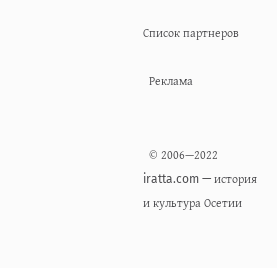Список партнеров

  Реклама


  © 2006—2022 iratta.com — история и культура Осетии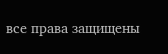все права защищены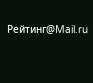Рейтинг@Mail.ru